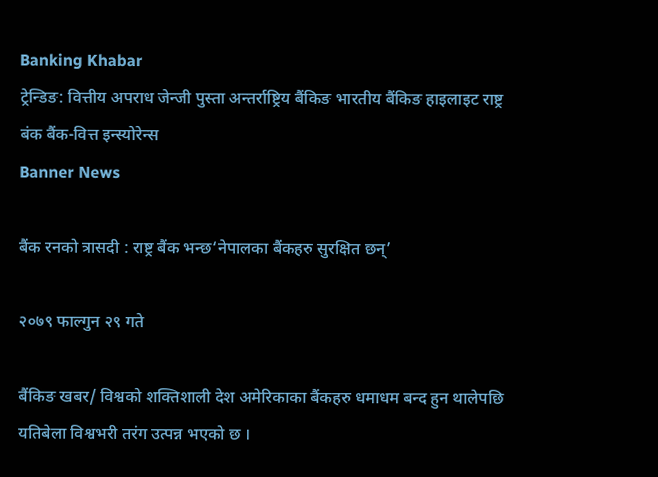Banking Khabar
ट्रेन्डिङ: वित्तीय अपराध जेन्जी पुस्ता अन्तर्राष्ट्रिय बैंकिङ भारतीय बैंकिङ हाइलाइट राष्ट्र बंक बैंक-वित्त इन्स्योरेन्स
Banner News

बैंक रनको त्रासदी : राष्ट्र बैंक भन्छ‘नेपालका बैंकहरु सुरक्षित छन्’

२०७९ फाल्गुन २९ गते

बैंकिङ खबर/ विश्वको शक्तिशाली देश अमेरिकाका बैंकहरु धमाधम बन्द हुन थालेपछि यतिबेला विश्वभरी तरंग उत्पन्न भएको छ ।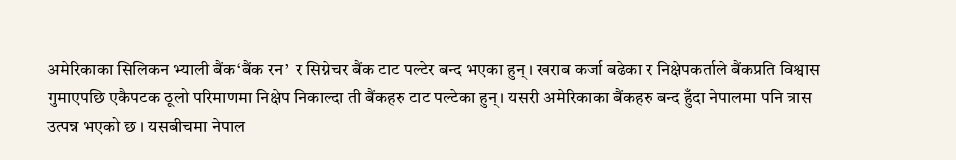अमेरिकाका सिलिकन भ्याली बैंक‘बैंक रन’  र सिग्नेचर बैंक टाट पल्टेर बन्द भएका हुन् । खराब कर्जा बढेका र निक्षेपकर्ताले बैंकप्रति विश्वास गुमाएपछि एकैपटक ठूलो परिमाणमा निक्षेप निकाल्दा ती बैंकहरु टाट पल्टेका हुन्। यसरी अमेरिकाका बैंकहरु बन्द हुँदा नेपालमा पनि त्रास उत्पन्न भएको छ । यसबीचमा नेपाल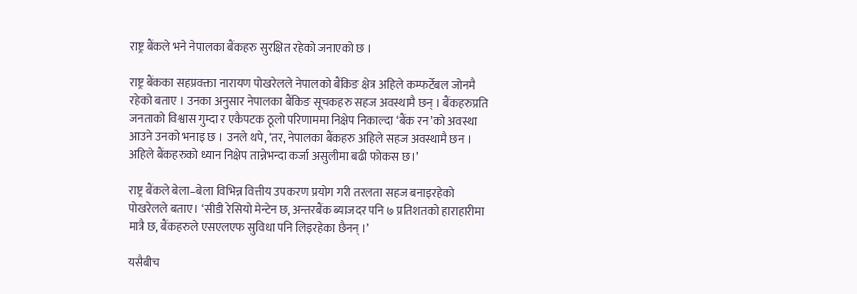राष्ट्र बैंकले भने नेपालका बैंकहरु सुरक्षित रहेको जनाएको छ ।

राष्ट्र बैंकका सहप्रवक्ता नारायण पोखरेलले नेपालको बैंकिङ क्षेत्र अहिले कम्फर्टेबल जोनमै रहेको बताए । उनका अनुसार नेपालका बैंकिङ सूचकहरु सहज अवस्थामै छन् । बैंकहरुप्रति जनताको विश्वास गुम्दा र एकैपटक ठूलो परिणाममा निक्षेप निकाल्दा ‘बैंक रन’को अवस्था आउने उनको भनाइ छ । उनले थपे, ‘तर, नेपालका बैंकहरु अहिले सहज अवस्थामै छन । अहिले बैंकहरुको ध्यान निक्षेप तान्नेभन्दा कर्जा असुलीमा बढी फोकस छ।’

राष्ट्र बैंकले बेला–बेला विभिन्न वित्तीय उपकरण प्रयोग गरी तरलता सहज बनाइरहेको पोखरेलले बताए। ‘सीडी रेसियो मेन्टेन छ, अन्तरबैंक ब्याजदर पनि ७ प्रतिशतको हाराहारीमा मात्रै छ, बैंकहरुले एसएलएफ सुविधा पनि लिइरहेका छैनन् ।’

यसैबीच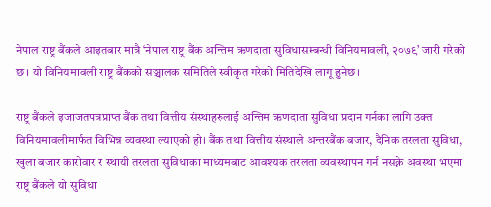नेपाल राष्ट्र बैंकले आइतबार मात्रै ‘नेपाल राष्ट्र बैंक अन्तिम ऋणदाता सुविधासम्बन्धी विनियमावली, २०७९’ जारी गरेको छ। यो विनियमावली राष्ट्र बैंकको सञ्चालक समितिले स्वीकृत गरेको मितिदेखि लागू हुनेछ।

राष्ट्र बैंकले इजाजतपत्रप्राप्त बैंक तथा वित्तीय संस्थाहरुलाई अन्तिम ऋणदाता सुविधा प्रदान गर्नका लागि उक्त विनियमावलीमार्फत विभिन्न व्यवस्था ल्याएको हो। बैंक तथा वित्तीय संस्थाले अन्तरबैंक बजार, दैनिक तरलता सुविधा, खुला बजार कारोवार र स्थायी तरलता सुविधाका माध्यमबाट आवश्यक तरलता व्यवस्थापन गर्न नसक्ने अवस्था भएमा राष्ट्र बैंकले यो सुविधा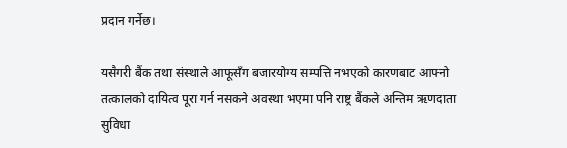प्रदान गर्नेछ।

यसैगरी बैंक तथा संस्थाले आफूसँग बजारयोग्य सम्पत्ति नभएको कारणबाट आफ्नो तत्कालको दायित्व पूरा गर्न नसकने अवस्था भएमा पनि राष्ट्र बैंकले अन्तिम ऋणदाता सुविधा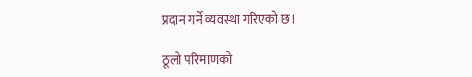प्रदान गर्ने व्यवस्था गरिएको छ।

ठूलो परिमाणको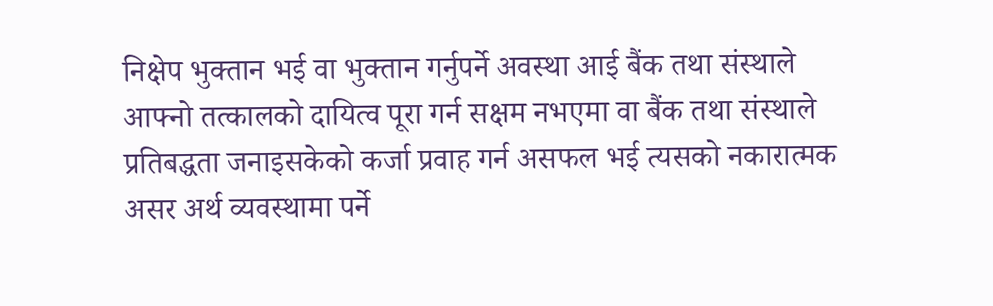निक्षेप भुक्तान भई वा भुक्तान गर्नुपर्ने अवस्था आई बैंक तथा संस्थाले आफ्नो तत्कालको दायित्व पूरा गर्न सक्षम नभएमा वा बैंक तथा संस्थाले प्रतिबद्धता जनाइसकेको कर्जा प्रवाह गर्न असफल भई त्यसको नकारात्मक असर अर्थ व्यवस्थामा पर्ने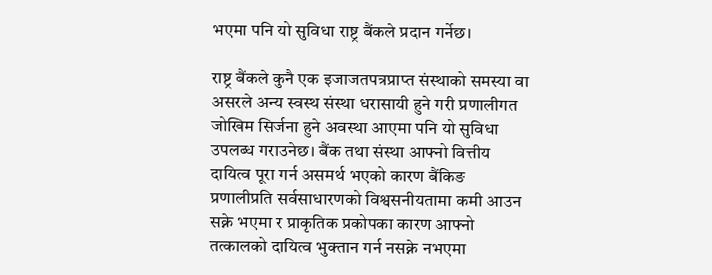भएमा पनि यो सुविधा राष्ट्र बैंकले प्रदान गर्नेछ।

राष्ट्र बैंकले कुनै एक इजाजतपत्रप्राप्त संस्थाको समस्या वा असरले अन्य स्वस्थ संस्था धरासायी हुने गरी प्रणालीगत जोखिम सिर्जना हुने अवस्था आएमा पनि यो सुविधा उपलब्ध गराउनेछ। बैंक तथा संस्था आफ्नो वित्तीय दायित्व पूरा गर्न असमर्थ भएको कारण बैंकिङ प्रणालीप्रति सर्वसाधारणको विश्वसनीयतामा कमी आउन सक्ने भएमा र प्राकृतिक प्रकोपका कारण आफ्नो तत्कालको दायित्व भुक्तान गर्न नसक्ने नभएमा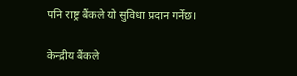पनि राष्ट्र बैंकले यो सुविधा प्रदान गर्नेछ।

केन्द्रीय बैंकले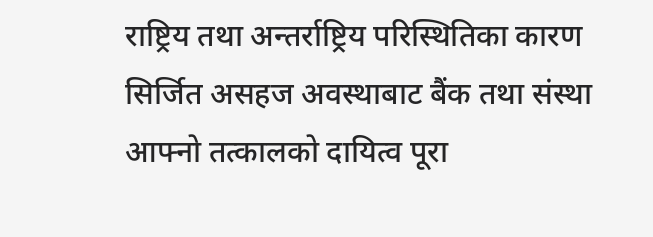राष्ट्रिय तथा अन्तर्राष्ट्रिय परिस्थितिका कारण सिर्जित असहज अवस्थाबाट बैंक तथा संस्था आफ्नो तत्कालको दायित्व पूरा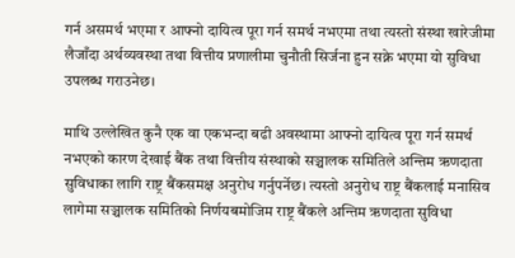गर्न असमर्थ भएमा र आफ्नो दायित्व पूरा गर्न समर्थ नभएमा तथा त्यस्तो संस्था खारेजीमा लैजाँदा अर्थव्यवस्था तथा वित्तीय प्रणालीमा चुनौती सिर्जना हुन सक्ने भएमा यो सुविधा उपलब्ध गराउनेछ।

माथि उल्लेखित कुनै एक वा एकभन्दा बढी अवस्थामा आफ्नो दायित्व पूरा गर्न समर्थ नभएको कारण देखाई बैंक तथा वित्तीय संस्थाको सञ्चालक समितिले अन्तिम ऋणदाता सुविधाका लागि राष्ट्र बैंकसमक्ष अनुरोध गर्नुपर्नेछ। त्यस्तो अनुरोध राष्ट्र बैंकलाई मनासिव लागेमा सञ्चालक समितिको निर्णयबमोजिम राष्ट्र बैंकले अन्तिम ऋणदाता सुविधा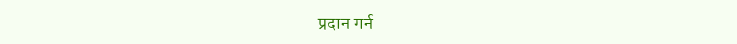प्रदान गर्न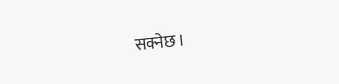सक्नेछ।